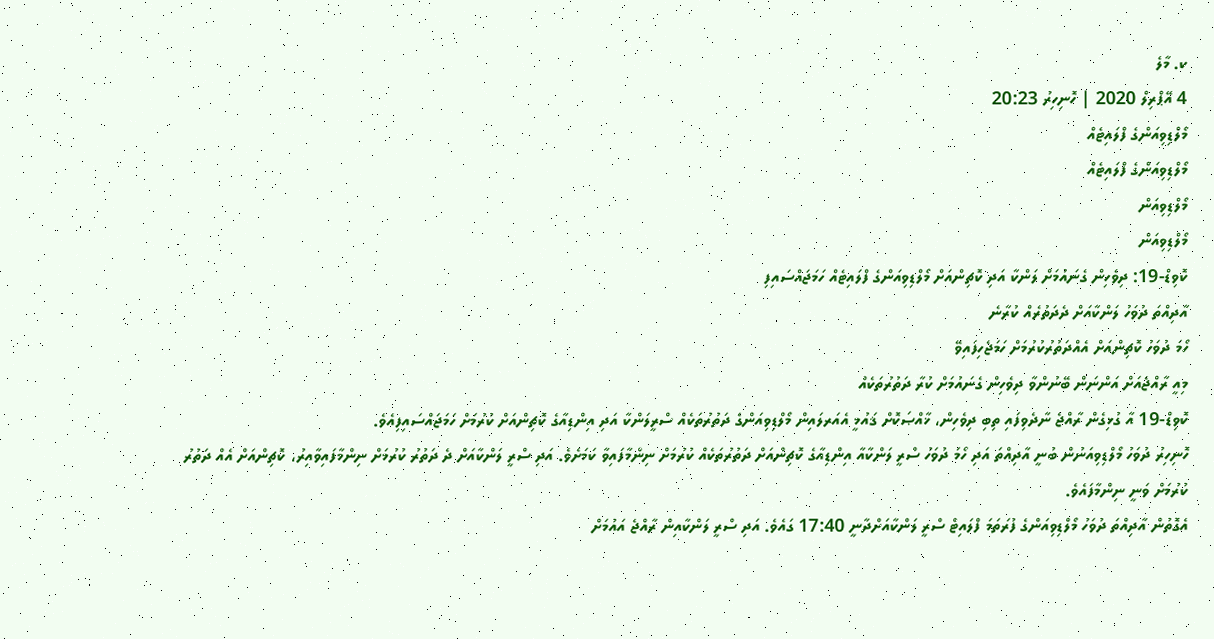ކ. މާލެ
4 އޭޕްރިލް 2020 | ހޮނިހިރު 20:23
މޯލްޑިވިއަންގެ ފްލައިޓެއް
މޯލްޑިވިއަންގެ ފްލައިޓެއް
މޯލްޑިވިއަން
މޯލްޑިވިއަން
ކޮވިޑް-19: ދިވެހިން ގެނައުމަށް ލަންކާ އަދި ކޮޗިންއަށް މޯލްޑިވިއަންގެ ފްލައިޓެއް ހަމަޖައްސައިފި
އާދިއްތަ ދުވަހު ލަންކާއަށް ދެދަތުރެއް ކުރާނެ
ހޯމަ ދުވަހު ކޮޗިންއަށް އެއްދަތުރުކުރުމަށް ހަމަޖެހިފައިވޭ
މިއީ ރާއްޖެއަށް އަންނަން ބޭނުންވާ ދިވެހިން ގެނައުމަށް ކުރާ ދަތުރުތަކެއް
ކޮވިޑް-19 އާ ގުޅިގެން ރާއްޖެ ނާދެވިފައި ތިބި ދިވެހިން، ޚާއްޞަކޮށް ޤައުމީ އެއަރލައިން މޯލްޑިވިއަންގެ ދަތުރުތަކެއް ސްރީލަންކާ އަދި އިންޑިއާގެ ކޮޗިންއަށް ކުރުމަށް ހަމަޖައްސައިފިއެވެ.
ހޮނިހިރު ދުވަހު މޯލްޑިވިއަނުން ބުނީ އާދިއްތަ އަދި ހޯމަ ދުވަހު ސްރީ ލަންކާއާ އިންޑިއާގެ ކޮޗިންއަށް ދަތުރުތަކެއް ކުރުމަށް ނިންމާފައިވާ ކަމަށެވެ. އަދި ސްރީ ލަންކާއަށް ދެ ދަތުރު ކުރުމަށް ނިންމާފައިވާއިރު، ކޮޗިންއަށް އެއް ދަތުރު ކުރުމަށް ވަނީ ނިންމާފައެވެ.
އެގޮތުން އާދިއްތަ ދުވަހު މޯލްޑިވިއަންގެ ފުރަތަމަ ފްލައިޓް ސްރީ ލަންކާއަށްދާނީ 17:40 ގައެވެ. އަދި ސްރީ ލަންކާއިން ރާއްޖެ އައުމަށް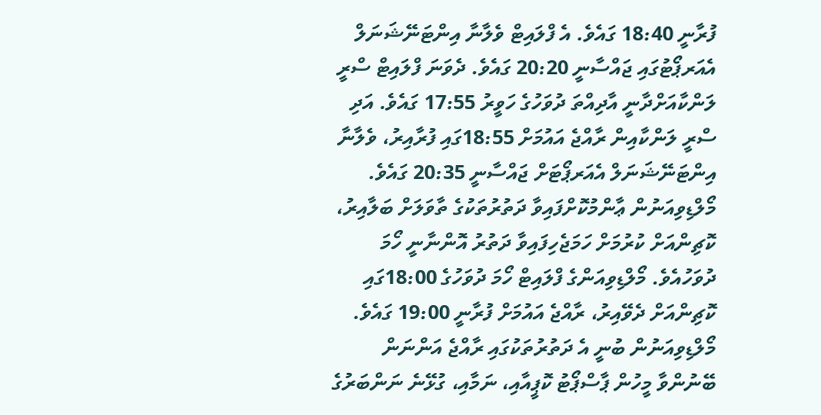ފުރާނީ 18:40 ގައެވެ. އެ ފްލައިޓް ވެލާނާ އިންޓަނޭޝަނަލް އެއަރޕޯޓުގައި ޖައްސާނީ 20:20 ގައެވެ. ދެވަނަ ފްލައިޓް ސްރީ ލަންކާއަށްދާނީ އާދިއްތަ ދުވަހުގެ ހަވީރު 17:55 ގައެވެ. އަދި ސްރީ ލަންކާއިން ރާއްޖެ އައުމަށް 18:55ގައި ފުރާއިރު، ވެލާނާ އިންޓަނޭޝަނަލް އެއަރޕޯޓަށް ޖައްސާނީ 20:35 ގައެވެ.
މޯލްޑިވިއަނުން ޢާންމުކޮށްފައިވާ ދަތުރުތަކުގެ ތާވަލަށް ބަލާއިރު، ކޮޗިންއަށް ކުރުމަށް ހަމަޖެހިފައިވާ ދަތުރު އޮންނާނީ ހޯމަ ދުވަހުއެވެ. މޯލްޑިވިއަންގެ ފްލައިޓް ހޯމަ ދުވަހުގެ 18:00ގައި ކޮޗިންއަށް ދެވޭއިރު، ރާއްޖެ އައުމަށް ފުރާނީ 19:00 ގައެވެ.
މޯލްޑިވިއަނުން ބުނީ އެ ދަތުރުތަކުގައި ރާއްޖެ އަންނަން ބޭނުންވާ މީހުން ޕާސްޕޯޓު ކޮޕީއާއި، ނަމާއި، ގުޅޭނެ ނަންބަރުގެ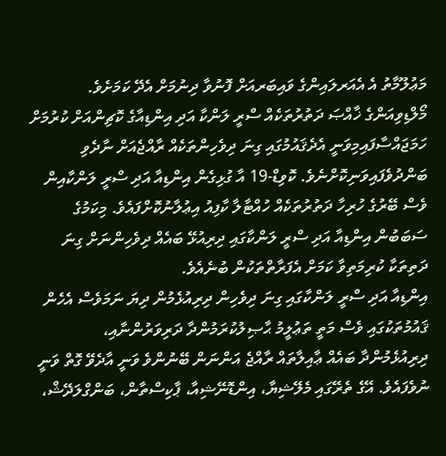މަޢުލޫމާތު އެ އެއަރލައިންގެ ވައިބަރއަށް ފޮނުވާ ދިނުމަށް އެދޭ ކަމަށެވެ.
މޯލްޑިވިއަންގެ ޚާއްޞަ ދަތުރުތަކެއް ސްރީ ލަންކާ އަދި އިންޑިއާގެ ކޮޗިންއަށް ކުރުމަށް ހަމަޖައްސާފައިމިވަނީ އެދެޤައުމުގައި ގިނަ ދިވެހިންތަކެއް ރާއްޖެއަށް ނާދެވި ބަންދުވެފައިވަނިކޮށްނެވެ. ކޮވިޑް-19 އާ ގުޅިގެން އިންޑިއާ އަދި ސްރީ ލަންކާއިން ވެސް ބޭރުގެ ހުރިހާ ދަތުރުތަކެއް ހުއްޓާލާ ކާފިއު އިޢުލާނުކޮށްފައެވެ. މިކަމުގެ ސަބަބުން އިންޑިއާ އަދި ސްރީ ލަންކާގައި ދިރިއުޅޭ ބައެއް ދިވެހިންނަށް ގިނަ ދަތިތަކާ ކުރިމަތިވާ ކަމަށް އެފަރާތްތަކުން ބުނެއެވެ.
އިންޑިއާ އަދި ސްރީ ލަންކާގައި ގިނަ ދިވެހިން ދިރިއުޅެމުން ދިޔަ ނަމަވެސް އެހެން ޤައުމުތަކުގައި ވެސް މަތީ ތަޢުލީމު ޙާޞިލުކުރަމުންދާ ދަރިވަރުންނާއި، ދިރިއުޅެމުންދާ ބައެއް ޢާއިލާތައް ރާއްޖެ އަންނަން ބޭނުންވެ ވަނީ އާދެވޭ ގޮތް ވަނީ ނުވެފައެވެ. އޭގެ ތެރޭގައި މެލޭޝިޔާ، އިންޑޮނޭޝިއާ، ޕާކިސްތާން، ބަންގްލަދޭޝް،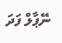ނޭޕާލް ފަދަ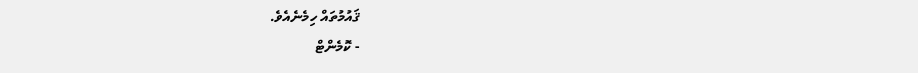ޤައުމުތައް ހިމެނެއެވެ.
- ކޮމެންޓް